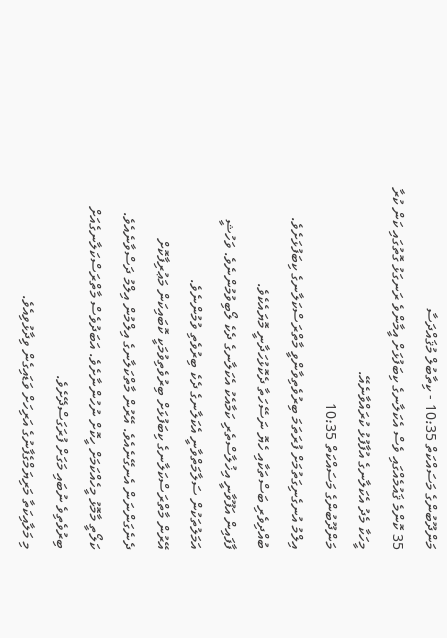މަންދޫބުންގެ މަސައްކަތް 10:35 - ކިތާބުލް މުޤައްދަސާ
35 ކޮންމެ ޤައުމެއްގައި ވެސް އެކަލާނގެ ކިބަފުޅަށް އީމާންވެ ރަނގަޅު ގޮތުގައި ކަން ކުރާ މީހަކާ މެދު އެކަލާނގެ އުފާފުޅު ކުރައްވާނެއޭ.
މަންދޫބުންގެ މަސައްކަތް 10:35
އިލްމު އުނގެނިގަތުމަށް ފުރަތަމަ ބިރުވެތިވާންވީ މާތްރަސްކަލާނގެ ކިބަފުޅަށެވެ. ބުއްދިވެރި ބަސްތަކާއި ހެޔޮ ނަސޭހަތާ ދެކޮޅުހަދާނީ މޮޔައެކެވެ.
ފާފައިން އަފޫވާނީ އިޚުލާސްތެރި ކަމާއެކު އެކަލާނގެ ދެކެ ލޯބިވުމުންނެވެ. ވަހުޝީ އަމަލުތަކުން ސަލާމަތްވާނީ އެކަލާނގެ ދެކެ ބިރުވެތި ވުމުންނެވެ.
އޭރުން މާތްރަސްކަލާނގެ ކިބަފުޅަށް ބިރުވެތިވުމަކީ ކޮބައިކަން މަޢުރިފާކޮށް ދެނެގަންނަން އެނގޭނެއެވެ. އޭރުން މާތްކަލާނގެ އިލްމުން އިލްމު ދަސްވާނެއެވެ.
ކަލޯތީ މާމޮޅު މީހެއްކަމަށް ހީކޮށް ނުހުންނާށެވެ. އަބަދުވެސް މާތްރަސްކަލާނގެއަށް ބިރުވެތިވެ ނުބައި މަގަށް ފުރަގަސްދޭށެވެ.
މި މަލާއިކަތާ މަރިޔަމްގެފާނުގެ އަރިހަށް ވަޑައިގެން ވިދާޅުވިއެވެ.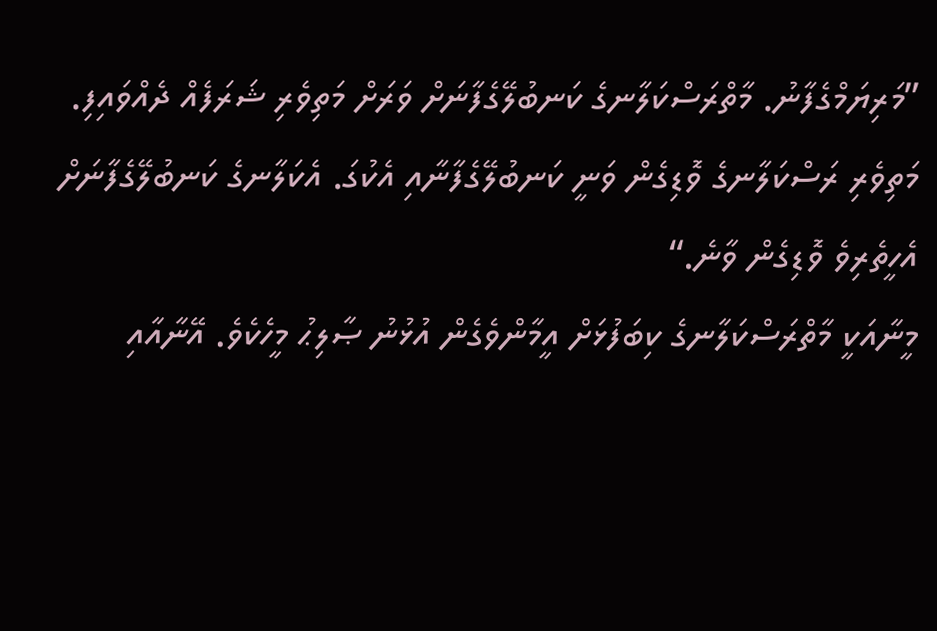”މަރިޔަމްގެފާނު. މާތްރަސްކަލާނގެ ކަނބުލޭގެފާނަށް ވަރަށް މަތިވެރި ޝަރަފެއް ދެއްވައިފި. މަތިވެރި ރަސްކަލާނގެ ވޮޑިގެން ވަނީ ކަނބުލޭގެފާނާއި އެކުގަ. އެކަލާނގެ ކަނބުލޭގެފާނަށް އެހީތެރިވެ ވޮޑިގެން ވާނެ.“
މީނާއަކީ މާތްރަސްކަލާނގެ ކިބަފުޅަށް އީމާންވެގެން އުޅުނު ޞާލިޙު މީހެކެވެ. އޭނާއާއި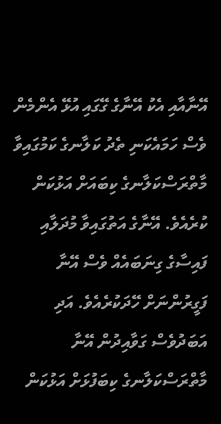އޭނާއާއި އެކު އޭނާގެ ގޭގައި އުޅޭ އެންމެން ވެސް ހަމައެކަނި ތެދު ކަލާނގެ ކަމުގައިވާ މާތްރަސްކަލާނގެ ކިބައަށް އަޅުކަން ކުރެއެވެ. އޭނާގެ އަތުގައިވާ މުދަލާއި ފައިސާގެ ގިނަބައެއް ވެސް އޭނާ ފަގީރުންނަށް ހޭދަކުރެއެވެ. އަދި އަބަދުވެސް ގަވާއިދުން އޭނާ މާތްރަސްކަލާނގެ ކިބަފުޅަށް އަޅުކަން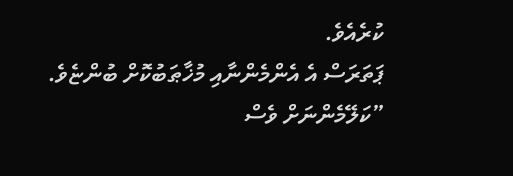ކުރެއެވެ.
ޕަތަރަސް އެ އެންމެންނާއި މުޚާޠަބުކޮށް ބުންޏެވެ. ”ކަލޭމެންނަށް ވެސް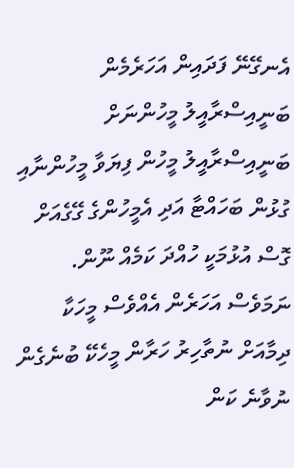އެނގޭނޭ ފަދައިން އަހަރެމެން ބަނީއިސްރާއީލު މީހުންނަށް ބަނީއިސްރާއީލު މީހުން ފިޔަވާ މީހުންނާއި ގުޅުން ބަހައްޓާ އަދި އެމީހުންގެ ގޭގެއަށް ގޮސް އުޅުމަކީ ހުއްދަ ކަމެއް ނޫން. ނަމަވެސް އަހަރެން އެއްވެސް މީހަކާ ދިމާއަށް ނުތާހިރު ހަރާން މީހެކޭ ބުނެގެން ނުވާނެ ކަން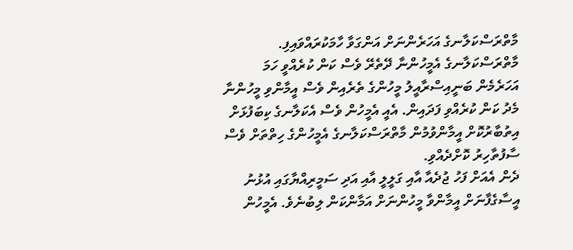މާތްރަސްކަލާނގެ އަހަރެންނަށް އަންގަވާ ހާމަކުރައްވައިފި.
މާތްރަސްކަލާނގެ އެމީހުންނާ ދޭތެރޭ ވެސް ކަން ކުރެއްވީ ހަމަ އަހަރެމެން ބަނީއިސްރާއީލު މީހުންގެ ތެރެއިން ވެސް އީމާންވި މީހުންނާ މެދު ކަން ކުރެއްވި ފަދައިން. އެއީ އެމީހުން ވެސް އެކަލާނގެ ކިބަފުޅަށް އިތުބާރުކޮށް އީމާންވުމުން މާތްރަސްކަލާނގެ އެމީހުންގެ ހިތްތަށް ވެސް ސާފުތާހިރު ކޮށްދެއްވި.
ދެން އެއަށް ފަހު ޖުދެއާ އާއި ގަލީލީ އާއި އަދި ސަމީރިއްޔާގައި އުޅުނު އީސާގެފާނަށް އީމާންވާ މީހުންނަށް އަމާންކަން ލިބުނެވެ. އެމީހުން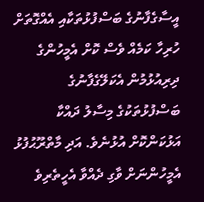އީސާގެފާނުގެ ބަސްފުޅުތަކާއި އެއްގޮތަށް ހުރިހާ ކަމެއް ވެސް ކޮށް އެމީހުންގެ ދިރިއުޅުމުން އެކަލޭގެފާނުގެ ބަސްފުޅުތަކުގެ މިސާލު ދައްކާ އަޅުކަންކޮށް އުޅުނެވެ. އަދި މާތްރޫޙުފުޅު އެމީހުންނަށް ވާގި ދެއްވާ އެހީތެރިވެ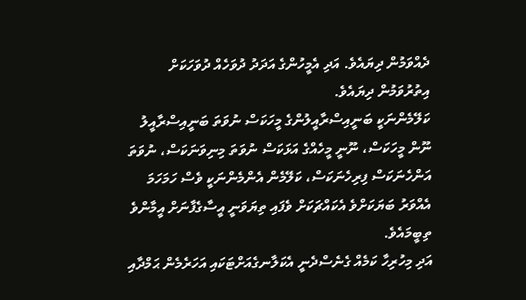ދެއްވަމުން ދިޔައެވެ. އަދި އެމީހުންގެ އަދަދު ދުވަހެއް ދުވަހަކަށް އިތުރުވަމުން ދިޔައެވެ.
ކަލޭމެންނަކީ ބަނީއިސްރާއީލުންގެ މީހަކަސް ނުވަތަ ބަނީއިސްރާއީލު ނޫން މީހަކަސް، ނޫނީ މީހެއްގެ އަޅަކަސް ނުވަތަ މިނިވަނަކަސް، ނުވަތަ އަންހެނަކަސް ފިރިހެނަކަސް، ކަލޭމެން އެންމެންނަކީ ވެސް ހަމަހަމަ އެއްވަރު ބަޔަކަށްވެ އެކައްޗަކަށް ވެފައި ތިޔަވަނީ އީސާގެފާނަށް އީމާންވެ ތިބީމައެވެ.
އަދި މިހުރިހާ ކަމެއް ގެނެސްދެނީ އެކަލާނގެއަށްޓަކައި އަހަރެމެން ޙަމްދާއި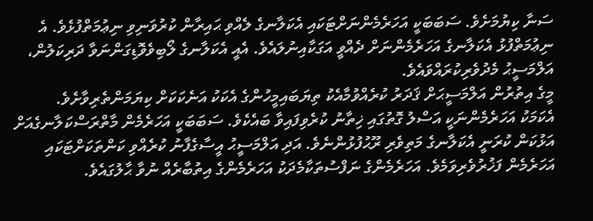ސަނާ ކިޔުމަށެވެ. ސަބަބަކީ އަހަރެމެންނަށްޓަކައި އެކަލާނގެ ލެއްވި ޙައިރާން ކުރުވަނިވި ނިޢުމަތްފުޅެވެ. އެ ނިޢުމަތްފުޅު އެކަލާނގެ އަހަރެމެންނަށް ދެއްވީ އަގަކާއިނުލައެވެ. އެއީ އެކަލާނގެ ލޯބިވެވޮޑިގަންނަވާ ދަރިކަލުން، އަލްމަސީޙު މެދުވެރިކުރައްވައެވެ.
މީގެ އިތުރުން އަލްމަސީޙަށް ޤަދަރު ކުރެއްވުމާއެކު ތިޔަބައިމީހުންގެ އެކަކު އަނެކަކަށް ކިޔަމަންތެރިވާށެވެ.
އެކަމަކު އަހަރެމެންނަކީ އަސްލު ގޮތުގައި ޚިތާނު ކުރެވިފައިވާ ބައެކެވެ. ސަބަބަކީ އަހަރެމެން މާތްރަސްކަލާނގެއަށް އަޅުކަން ކުރަނީ އެކަލާނގެ މަތިވެރި ރޫޙުފުޅުންނެވެ. އަދި އަލްމަސީޙު އީސާގެފާނު ކުރެއްވި ކަންތަކަށްޓަކައި އަހަރެމެން ފަޚުރުވެރިވަމެވެ. އަހަރެމެންގެ ނަފްސުތަކާމެދަކު އަހަރެމެންގެ އިތުބާރެއް ނުވާ ޙާލުގައެވެ.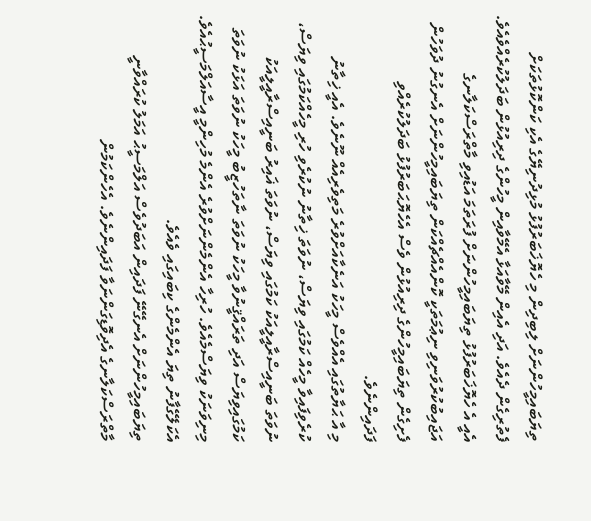ތިޔަބައިމީހުންނަށް ލިބިދިން މި ހެޔޮޚަބަރުފުޅު މުޅިދުނިޔޭގެ އެކި ކަންކޮޅުތަކަށް ފެތުރިގެން ދެއެވެ. އަދި އެއިން މޭވާއަޅާ އެމޭވާއިން މީހުންގެ ދިރިއުޅުން ބަދަލުކުރެއްވެއެވެ. އެއީ އެ ހެޔޮޚަބަރުފުޅު ތިޔަބައިމީހުންނަށް ފުރަތަމަ އަޑުއިވި މާތްރަސްކަލާނގެ އަޖައިބުކުރުވަނިވި ނިޢުމަތަކީ ކޮންއެއްޗެއްކަން ތިޔަބައިމީހުންނަށް އެނގުނު ދުވަހުން ފެށިގެން ތިޔަބައިމީހުންގެ ދިރިއުޅުން ވެސް އެހެޔޮޙަބަރުފުޅު ބަދަލުކުރެއްވި ފަދައިންނެވެ.
މި އާ ޙަޔާތުގައި އެއްވެސް މީހަކު އަނެކާއަށްވުރެ މަތިވެރިއެއް ނޫނެވެ. އެއީ ޚިތާނު ކުރެވިފައިވާ މީހެއް ކަމުގައި ވިޔަސް، ނުވަތަ ޚިތާނު ނުކުރެވި ހުރި މީހެއްކަމުގައި ވިޔަސް، ނުވަތަ ބަނީއިސްރާއީލީއަކު ކަމުގައި ވިޔަސް، ނުވަތަ ޣައިރު ބަނީއިސްރާއީލީއަކު ކަމުގައިވިޔަސް އަދި ތަރައްޤީނުވާ މީހަކު ނުވަތަ ނާތަހުޒީބު މީހަކު ނުވަތަ އަޅަކު ނުވަތަ މިނިވަނަކު ވިޔަސްމެއެވެ. ހުރިހާ އެންމެންނަށްވުރެ އެންމެ މުހިންމީ އީސާއަލްމަސީޙުއެވެ. އެކަލޭގެފާނު ތިޔަ އެންމެންގެ ކިބައިގައި ވެއެވެ.
ތިޔަބައިމީހުންނަށް އެނގޭނޭ ފަދައިން އަބަދުވެސް އަލްމަސީޙު އަމަލު ކުރައްވާނީ މާތްރަސްކަލާނގެ އެދިވޮޑިގަންނަވާ ފަދައިންނެވެ. އެހެންކަމުން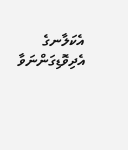އެކަލާނގެ އެދިވޮޑިގަންނަވާ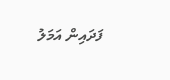ފަދައިން އަމަލު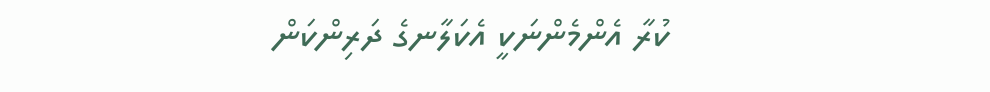ކުރާ އެންމެންނަކީ އެކަލާނގެ ދަރިންކަން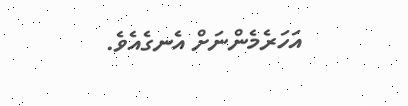އަހަރެމެންނަށް އެނގެއެވެ.